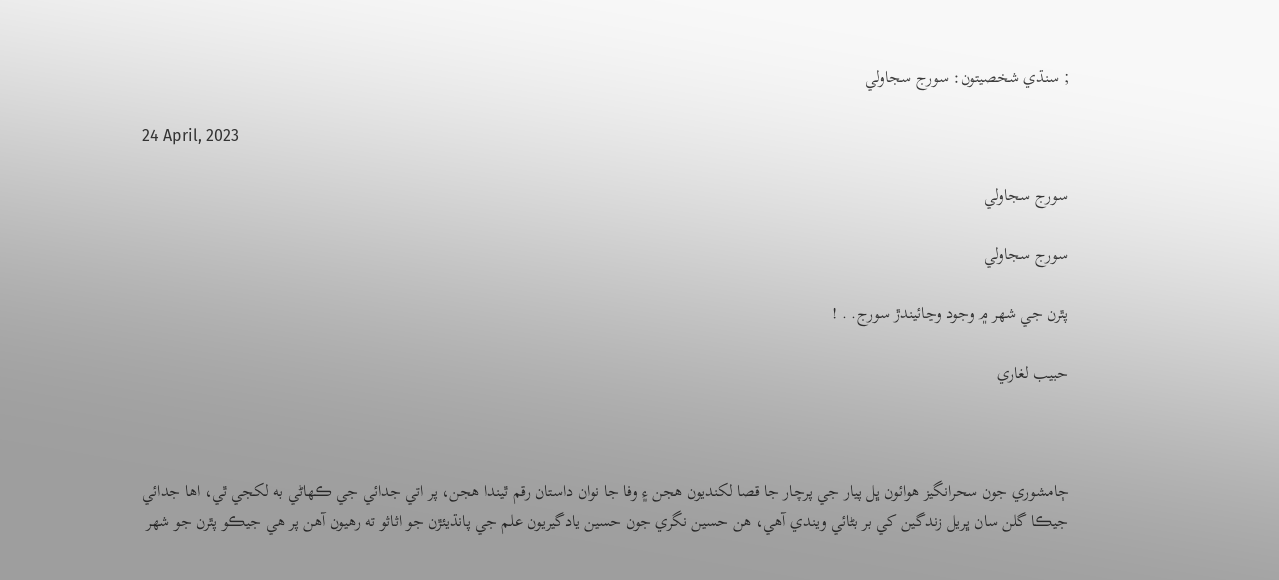; سنڌي شخصيتون: سورج سجاولي

24 April, 2023

سورج سجاولي

سورج سجاولي

پٿرن جي شهر ۾ وجود وڃائيندڙ سورج. . !

حبيب لغاري



ڄامشوري جون سحرانگيز هوائون ڀل پيار جي پرچار جا قصا لکنديون هجن ۽ وفا جا نوان داستان رقم ٿيندا هجن، پر اتي جدائي جي ڪهاڻي به لکجي ٿي، اها جدائي جيڪا گلن سان ڀريل زندگين کي بر بڻائي ويندي آهي، هن حسين نگري جون حسين يادگيريون علم جي پانڌيئڙن جو اثاثو ته رهيون آهن پر هي جيڪو پٿرن جو شهر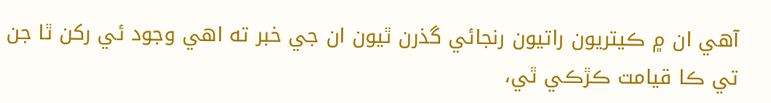آهي ان ۾ ڪيتريون راتيون رنجائي گذرن ٿيون ان جي خبر ته اهي وجود ئي رکن ٿا جن تي ڪا قيامت ڪڙڪي ٿي،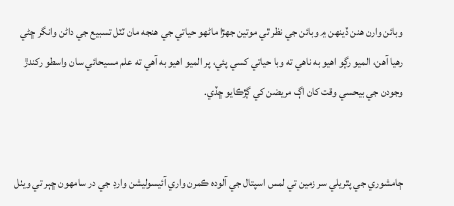وبائن وارن هنن ڏينهن ۾ وبائن جي نظر ٿي موتين جهڙا ماڻهو حياتي جي هنجه مان ٽٽل تسبيع جي داڻن وانگر ڇڻي رهيا آهن، الميو رڳو اهيو به ناهي ته وبا حياتي کسي پئي، پر الميو اهيو به آهي ته علم مسيحائي سان واسطو رکندڙ وجودن جي بيحسي وقت کان اڳ مريضن کي ڳڙڪايو ڇڏي.


ڄامشوري جي پٿريلي سر زمين تي لمس اسپتال جي آلوده ڪمرن واري آئيسوليشن وارڊ جي در سامهون ڇٻر تي ويٺل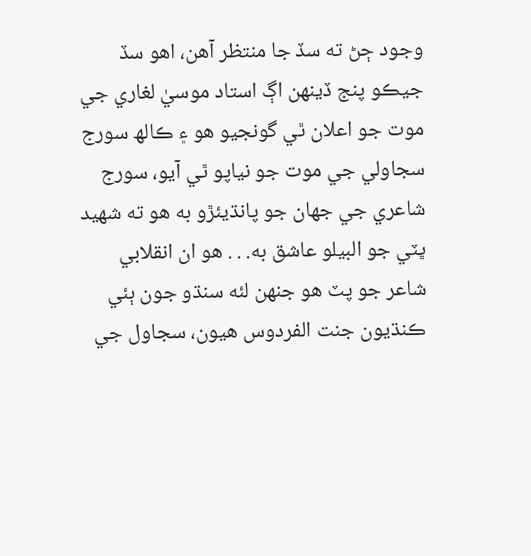وجود ڄڻ ته سڏ جا منتظر آهن، اهو سڏ جيڪو پنج ڏينهن اڳ استاد موسيٰ لغاري جي موت جو اعلان ٿي گونجيو هو ۽ ڪالھ سورج سجاولي جي موت جو نياپو ٿي آيو، سورج شاعري جي جهان جو پانڌيئڙو به هو ته شهيد ڀٽي جو البيلو عاشق به. . . هو ان انقلابي شاعر جو پٽ هو جنهن لئه سنڌو جون ٻئي ڪنڌيون جنت الفردوس هيون، سجاول جي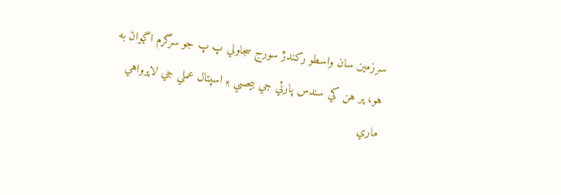سرزمين سان واسطو رکندڙ سورج سجاولي پ پ جو سرگرم اڳواڻ به هو، پر هن کي سندس پارٽي جي بيحسي ۽ اسپتال عملي جي لاپرواهي ماري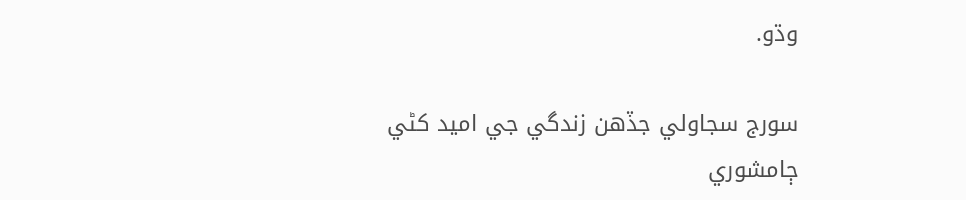وڌو.

سورج سجاولي جڏهن زندگي جي اميد کڻي ڄامشوري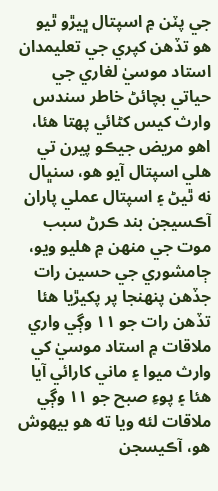جي پٽن ۾ اسپتال ڀيڙو ٿيو هو تڏهن کپري جي تعليمدان استاد موسيٰ لغاري جي حياتي بچائڻ خاطر سندس وارث کيس کڻائي پهتا هئا، اهو مريض جيڪو پيرن تي هلي اسپتال آيو هو، سنڀال نه ٿيڻ ۽ اسپتال عملي پاران آڪسيجن بند ڪرڻ سبب موت جي منهن ۾ هليو ويو، ڄامشوري جي حسين رات جڏهن پنهنجا پر پکيڙيا هئا تڏهن رات جو ۱۱ وڳي واري ملاقات ۾ استاد موسيٰ کي وارث ميوا ۽ ماني کارائي آيا هئا ۽ پوءِ صبح جو ۱۱ وڳي ملاقات لئه ويا ته هو بيهوش هو، آڪيسجن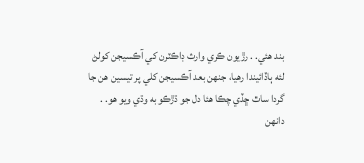بند هئي. . رڙيون ڪري وارث ڊاڪٽرن کي آڪسيجن کولڻ لئه ٻاڏائيندا رهيا، جنهن بعد آڪسيجن کلي پر تيسين هن جا گردا ساٿ ڇڏي چڪا هئا دل جو ڌڙڪو به وڌي ويو هو. . دانهن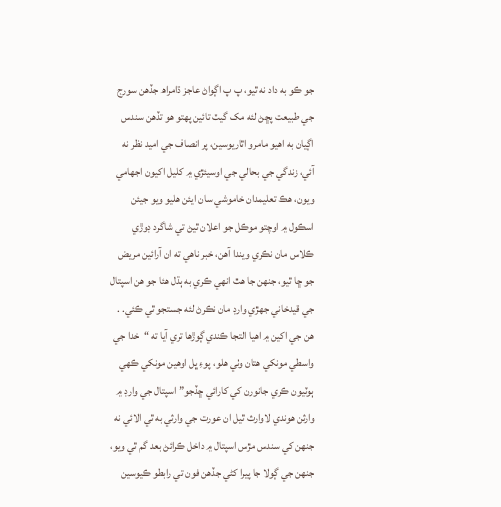جو ڪو به داد نه ٿيو، پ پ اڳواڻ عاجز ڌامراھ جڏهن سورج جي طبيعت پڇڻ لئه مک گيٽ تائين پهتو هو تڏهن سندس اڳيان به اهيو مامرو اٿاريوسين، پر انصاف جي اميد نظر نه آئي، زندگي جي بحالي جي اوسيئڙي ۾ کليل اکيون اجهامي ويون، هڪ تعليمدان خاموشي سان ايئن هليو ويو جيئن اسڪول ۾ اوچتو موڪل جو اعلان ٿيڻ تي شاگرد ڊوڙي ڪلاس مان نڪري ويندا آهن، خبر ناهي ته ان آرائين مريض جو ڇا ٿيو، جنهن جا هٿ انهي ڪري به ٻڌل هئا جو هن اسپتال جي قيدخاني جهڙي وارڊ مان نڪرڻ لئه جستجو ٿي ڪئي. . هن جي اکين ۾ اهيا التجا ڪندي ڳوڙها تري آيا ته “خدا جي واسطي مونکي هتان وٺي هلو، پوءِ ڀل اوهين مونکي ڪهي ٻوٽيون ڪري جانورن کي کارائي ڇڏجو” اسپتال جي وارڊ ۾ وارثن هوندي لاوارث ٿيل ان عورت جي وارثي به ٿي الائي نه جنهن کي سندس مڙس اسپتال ۾ داخل ڪرائڻ بعد گم ٿي ويو، جنهن جي ڳولا جا پيرا کڻي جڏهن فون تي رابطو ڪيوسين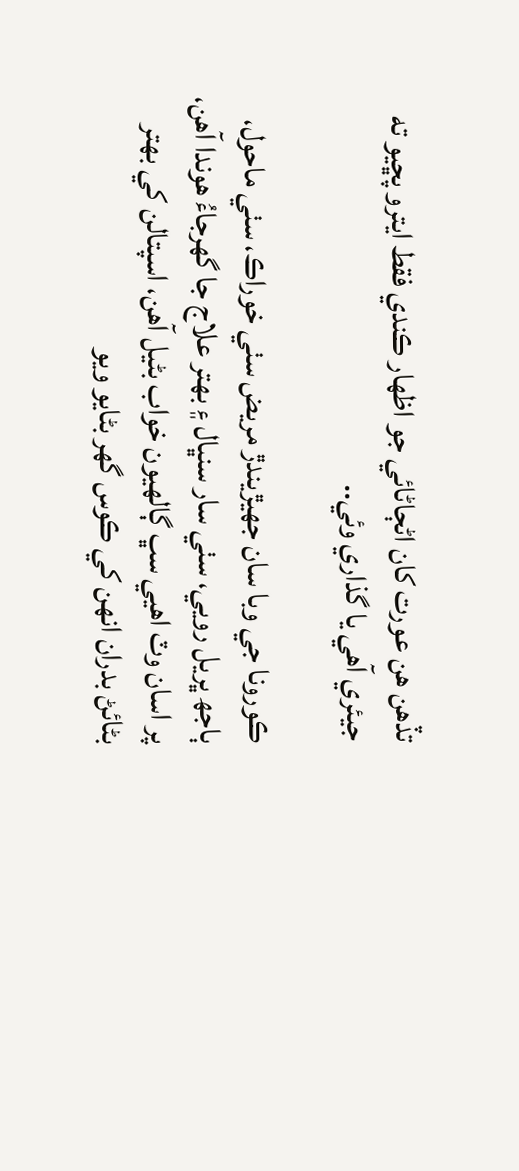تڏهن هن عورت کان اڻڄاڻائي جو اظهار ڪندي فقط ايترو پڇيو ته جيئري آهي يا گذاري وئي..

ڪورونا جي وبا سان جهيڙيندڙ مريض سٺي خوراڪ، سٺي ماحول، ٻاجھ ڀريل رويي، سٺي سار سنڀال ۽ بهتر علاج جا گهرجاءُ هوندا آهن، پر اسان وٽ اهيي سڀ ڳالهيون خواب بڻيل آهن، اسپتالن کي بهتر بڻائڻ بدران انهن کي ڪوس گهر بڻايو ويو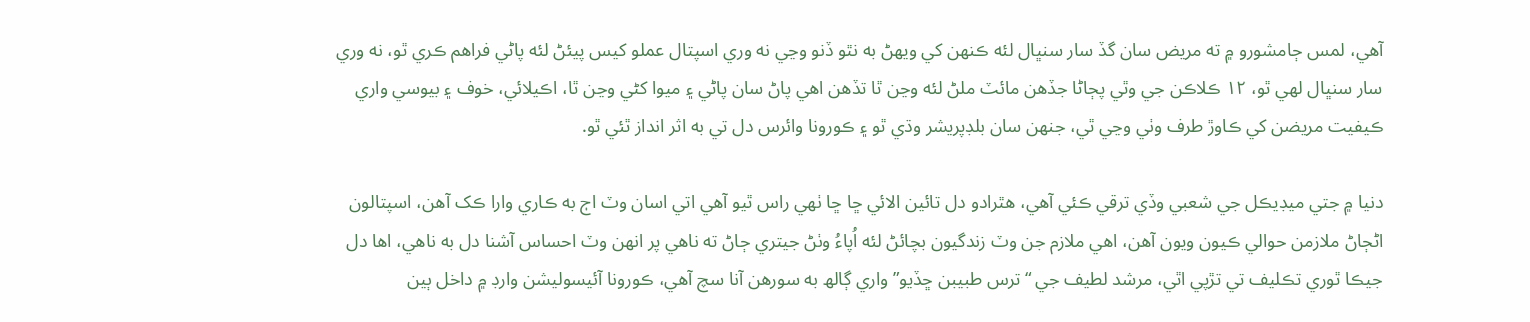آهي، لمس ڄامشورو ۾ ته مريض سان گڏ سار سنڀال لئه ڪنهن کي ويهڻ به نٿو ڏنو وڃي نه وري اسپتال عملو کيس پيئڻ لئه پاڻي فراهم ڪري ٿو، نه وري سار سنڀال لهي ٿو، ۱۲ ڪلاڪن جي وٿي پڄاڻا جڏهن مائٽ ملڻ لئه وڃن ٿا تڏهن اهي پاڻ سان پاڻي ۽ ميوا کڻي وڃن ٿا، اڪيلائي، خوف ۽ بيوسي واري ڪيفيت مريضن کي ڪاوڙ طرف وٺي وڃي ٿي، جنهن سان بلڊپريشر وڌي ٿو ۽ ڪورونا وائرس دل تي به اثر انداز ٿئي ٿو.

دنيا ۾ جتي ميڊيڪل جي شعبي وڏي ترقي ڪئي آهي، هٿرادو دل تائين الائي ڇا ڇا ٺهي راس ٿيو آهي اتي اسان وٽ اڄ به ڪاري وارا ڪک آهن، اسپتالون اڻڄاڻ ملازمن حوالي ڪيون ويون آهن، اهي ملازم جن وٽ زندگيون بچائڻ لئه اُپاءُ وٺڻ جيتري ڄاڻ ته ناهي پر انهن وٽ احساس آشنا دل به ناهي، اها دل جيڪا ٿوري تڪليف تي تڙپي اٿي، مرشد لطيف جي “ترس طبيبن ڇڏيو” واري ڳالھ به سورهن آنا سچ آهي، ڪورونا آئيسوليشن وارڊ ۾ داخل ٻين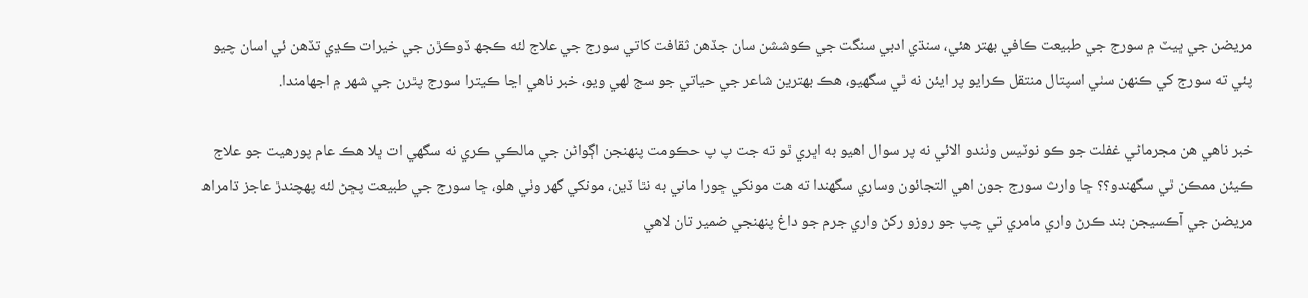مريضن جي ڀيٽ ۾ سورج جي طبيعت ڪافي بهتر هئي، سنڌي ادبي سنگت جي ڪوششن سان جڏهن ثقافت کاتي سورج جي علاج لئه ڪجھ ڏوڪڙن جي خيرات ڪڍي تڏهن ئي اسان چيو پئي ته سورج کي ڪنهن سٺي اسپتال منتقل ڪرايو پر ايئن نه ٿي سگهيو، هڪ بهترين شاعر جي حياتي جو سج لهي ويو، خبر ناهي اڃا ڪيترا سورج پٿرن جي شهر ۾ اجهامندا.

خبر ناهي هن مجرماڻي غفلت جو ڪو نوٽيس وٺندو الائي نه پر سوال اهيو به اڀري ٿو ته جت پ پ حڪومت پنهنجن اڳواڻن جي مالڪي ڪري نه سگهي ات ڀلا هڪ عام پورهيت جو علاج ڪيئن ممڪن ٿي سگهندو؟؟ ڇا وارث سورج جون اهي التجائون وساري سگهندا ته هت مونکي ڇورا ماني به نٿا ڏين، مونکي گهر وٺي هلو، ڇا سورج جي طبيعت پڇڻ لئه پهچندڙ عاجز ڌامراھ مريضن جي آڪسيجن بند ڪرڻ واري مامري تي چپ جو روزو رکڻ واري جرم جو داغ پنهنجي ضمير تان لاهي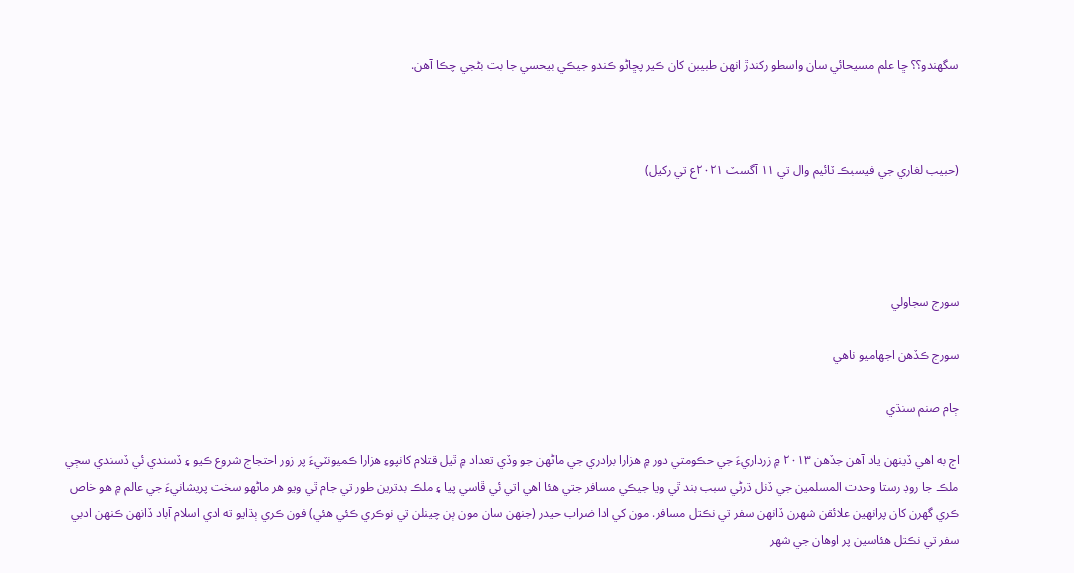سگهندو؟؟ ڇا علم مسيحائي سان واسطو رکندڙ انهن طبيبن کان ڪير پڇاڻو ڪندو جيڪي بيحسي جا بت بڻجي چڪا آهن.



(حبيب لغاري جي فيسبڪ ٽائيم وال تي ۱۱ آگسٽ ۲۰۲۱ع تي رکيل)




سورج سجاولي

سورج ڪڏھن اجھاميو ناھي

ڄام صنم سنڌي

اڄ به اھي ڏينھن ياد آھن جڏھن ۲۰۱۳ ۾ زرداريءَ جي حڪومتي دور ۾ ھزارا برادري جي ماڻھن جو وڏي تعداد ۾ ٿيل قتلام کانپوءِ ھزارا ڪميونٽيءَ پر زور احتجاج شروع ڪيو ۽ ڏسندي ئي ڏسندي سڄي ملڪ جا روڊ رستا وحدت المسلمين جي ڏنل ڌرڻي سبب بند ٿي ويا جيڪي مسافر جتي ھئا اھي اتي ئي ڦاسي پيا ۽ ملڪ بدترين طور تي جام ٿي ويو ھر ماڻھو سخت پريشانيءَ جي عالم ۾ ھو خاص ڪري گھرن کان پرانھين علائقن شھرن ڏانھن سفر تي نڪتل مسافر. مون کي ادا ضراب حيدر (جنھن سان مون ٻن چينلن تي نوڪري ڪئي ھئي) فون ڪري ٻڌايو ته ادي اسلام آباد ڏانھن ڪنھن ادبي سفر تي نڪتل ھئاسين پر اوھان جي شھر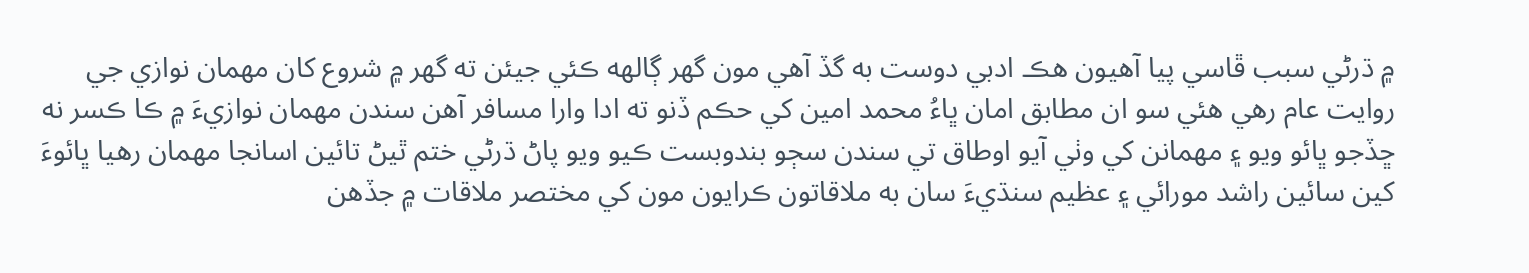۾ ڌرڻي سبب ڦاسي پيا آھيون ھڪ ادبي دوست به گڏ آھي مون گھر ڳالھه ڪئي جيئن ته گھر ۾ شروع کان مھمان نوازي جي روايت عام رھي ھئي سو ان مطابق امان ڀاءُ محمد امين کي حڪم ڏنو ته ادا وارا مسافر آھن سندن مھمان نوازيءَ ۾ ڪا ڪسر نه ڇڏجو ڀائو ويو ۽ مھمانن کي وٺي آيو اوطاق تي سندن سڄو بندوبست ڪيو ويو پاڻ ڌرڻي ختم ٿيڻ تائين اسانجا مھمان رھيا ڀائوءَ کين سائين راشد مورائي ۽ عظيم سنڌيءَ سان به ملاقاتون ڪرايون مون کي مختصر ملاقات ۾ جڏھن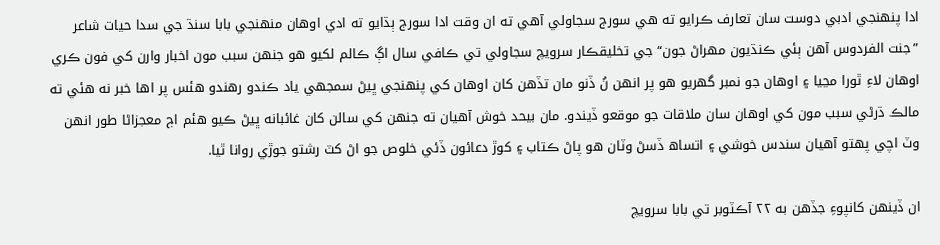ادا پنھنجي ادبي دوست سان تعارف ڪرايو ته ھي سورج سجاولي آھي ته ان وقت ادا سورج ٻڌايو ته ادي اوھان منھنجي بابا سنڌ جي سدا حيات شاعر ”جنت الفردوس آھن ٻئي ڪنڌيون مھراڻ جون“جي تخليقڪار سرويچ سجاولي تي ڪافي سال اڳ ڪالم لکيو ھو جنھن سبب مون اخبار وارن کي فون ڪري اوھان لاءِ ٿورا مڃيا ۽ اوھان جو نمبر گھريو ھو پر انھن نُ ڏنو مان تڏھن کان اوھان کي پنھنجي ڀيڻ سمجھي ياد ڪندو رھندو ھئس پر اھا خبر نه ھئي ته مالڪ ڌرڻي سبب مون کي اوھان سان ملاقات جو موقعو ڏيندو. مان بيحد خوش آھيان ته جنھن کي سالن کان غائبانه ڀيڻ ڪيو ھئم اڄ معجزاڻا طور انھن وٽ اچي پھتو آھيان سندس خوشي ۽ اتساھ ڏسڻ وٽان ھو پاڻ ڪتاب ۽ کوڙ دعائون ڏئي خلوص جو اڻ کٽ رشتو جوڙي روانا ٿيا.

ان ڏينھن کانپوءِ جڏھن به ۲۲ آڪٽوبر تي بابا سرويچ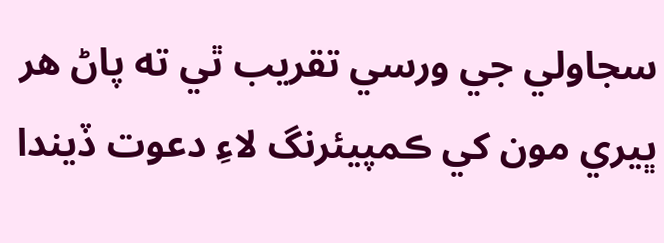سجاولي جي ورسي تقريب ٿي ته پاڻ ھر ڀيري مون کي ڪمپيئرنگ لاءِ دعوت ڏيندا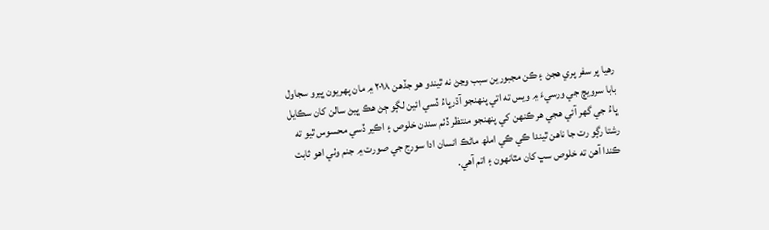رھيا پر سفر پري ھجڻ ۽ ڪن مجبورين سبب وڃڻ نه ٿيندو ھو جڏھن ۲۰۱۸ ۾ مان پھريون ڀيرو سجاول بابا سرويچ جي ورسيءَ ۾ ويس ته اتي پنھنجو آڌرڀاءُ ڏسي ائين لڳو ڄڻ ھڪ ڀيڻ سالن کان سڪايل ڀاءُ جي گھر آئي ھجي ھر ڪنھن کي پنھنجو منتظر ڏٺم سندن خلوص ۽ اڪير ڏسي محسوس ٿيو ته رشتا رڳو رت جا ناھن ٿيندا ڪي ڪي املھ ماڻڪ انسان ادا سورج جي صورت ۾ جنم وٺي اھو ثابت ڪندا آھن ته خلوص سڀ کان مٿانھون ۽ اتم آھي.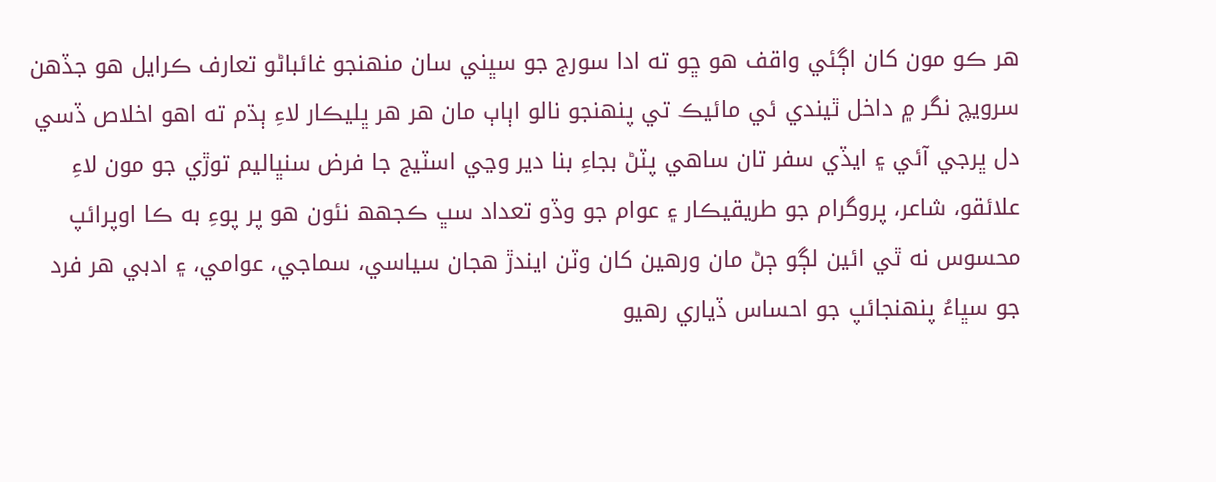ھر ڪو مون کان اڳئي واقف ھو ڇو ته ادا سورج جو سڀني سان منھنجو غائباڻو تعارف ڪرايل ھو جڏھن سرويچ نگر ۾ داخل ٿيندي ئي مائيڪ تي پنھنجو نالو اٻاٻ مان ھر ھر ڀليڪار لاءِ ٻڌم ته اھو اخلاص ڏسي دل ڀرجي آئي ۽ ايڏي سفر تان ساھي پٽڻ بجاءِ بنا دير وڃي اسٽيج جا فرض سنڀاليم توڙي جو مون لاءِ علائقو، شاعر، پروگرام جو طريقيڪار ۽ عوام جو وڏو تعداد سڀ ڪجهھ نئون ھو پر پوءِ به ڪا اوپرائپ محسوس نه ٿي ائين لڳو ڄڻ مان ورھين کان وٽن ايندڙ ھجان سياسي، سماجي، عوامي، ۽ ادبي ھر فرد جو سڀاءُ پنھنجائپ جو احساس ڏياري رھيو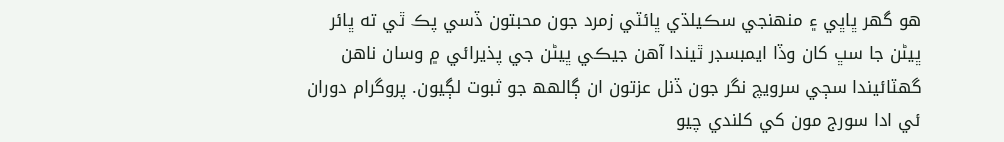ھو گھر ڀاڀي ۽ منھنجي سڪيلڌي ڀائٽي زمرد جون محبتون ڏسي پڪ ٿي ته ڀائر ڀيڻن جا سڀ کان وڏا ايمبسڊر ٿيندا آھن جيڪي ڀيڻن جي پذيرائي ۾ وسان ناھن گھٽائيندا سڄي سرويچ نگر جون ڏنل عزتون ان ڳالهھ جو ثبوت لڳيون. پروگرام دوران ئي ادا سورج مون کي کلندي چيو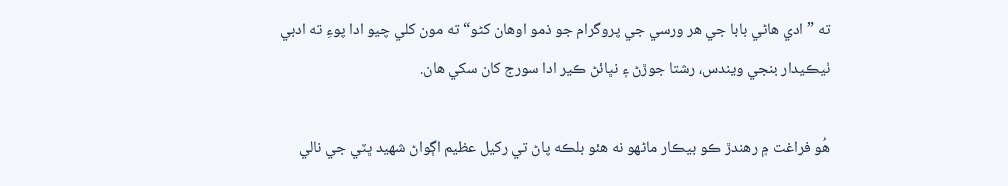ته ”ادي ھاڻي بابا جي ھر ورسي جي پروگرام جو ذمو اوھان کڻو“ته مون کلي چيو ادا پوءِ ته ادبي ٺيڪيدار بنجي ويندس، رشتا جوڙڻ ۽ نڀائڻ ڪير ادا سورج کان سکي ھان.

ھُو فراغت ۾ رھندڙ ڪو بيڪار ماڻھو نه ھئو بلڪه پاڻ تي رکيل عظيم اڳواڻ شھيد ڀٽي جي نالي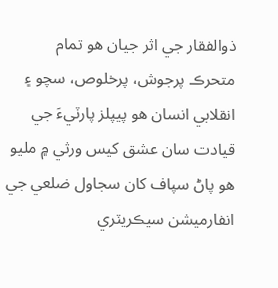ذوالفقار جي اثر جيان ھو تمام متحرڪ پرجوش، پرخلوص، سچو ۽ انقلابي انسان ھو پيپلز پارٽيءَ جي قيادت سان عشق کيس ورثي ۾ مليو ھو پاڻ سپاف کان سجاول ضلعي جي انفارميشن سيڪريٽري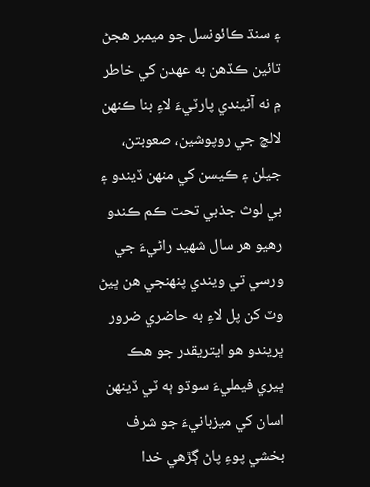۽ سنڌ ڪائونسل جو ميمبر ھجڻ تائين ڪڏھن به عھدن کي خاطر ۾ نه آڻيندي پارٽيءَ لاءِ بنا ڪنھن لالچ جي روپوشين، صعوبتن، جيلن ۽ ڪيسن کي منھن ڏيندو ۽ بي لوث جذبي تحت ڪم ڪندو رھيو ھر سال شھيد راڻيءَ جي ورسي تي ويندي پنھنجي ھن ڀيڻ وٽ کن پل لاءِ به حاضري ضرور ڀريندو ھو ايتريقدر جو ھڪ ڀيري فيمليءَ سوڌو ٻه ٽي ڏينھن اسان کي ميزبانيءَ جو شرف بخشي پوءِ پاڻ ڳڙھي خدا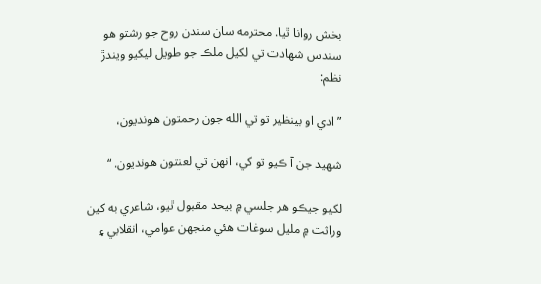بخش روانا ٿيا. محترمه سان سندن روح جو رشتو ھو سندس شھادت تي لکيل ملڪ جو طويل ليکيو ويندڙ نظم:

”ادي او بينظير تو تي الله جون رحمتون ھونديون،

شھيد جن آ ڪيو تو کي، انھن تي لعنتون ھونديون. “

لکيو جيڪو ھر جلسي ۾ بيحد مقبول ٿيو، شاعري به کين وراثت ۾ مليل سوغات ھئي منجھن عوامي، انقلابي ۽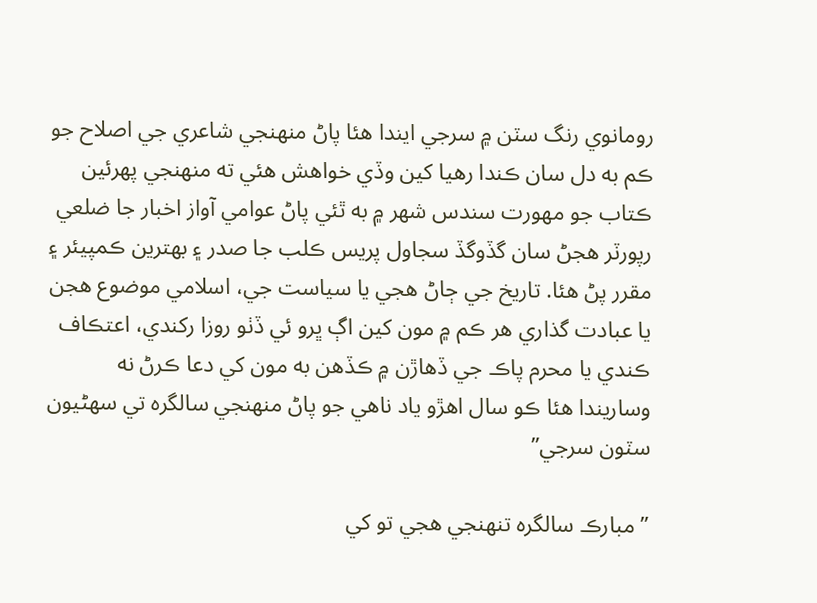رومانوي رنگ سٽن ۾ سرجي ايندا ھئا پاڻ منھنجي شاعري جي اصلاح جو ڪم به دل سان ڪندا رھيا کين وڏي خواھش ھئي ته منھنجي پھرئين ڪتاب جو مھورت سندس شھر ۾ به ٿئي پاڻ عوامي آواز اخبار جا ضلعي رپورٽر ھجڻ سان گڏوگڏ سجاول پريس ڪلب جا صدر ۽ بھترين ڪمپيئر ۽ مقرر پڻ ھئا. تاريخ جي ڄاڻ ھجي يا سياست جي، اسلامي موضوع ھجن يا عبادت گذاري ھر ڪم ۾ مون کين اڳ ڀرو ئي ڏٺو روزا رکندي، اعتڪاف ڪندي يا محرم پاڪ جي ڏھاڙن ۾ ڪڏھن به مون کي دعا ڪرڻ نه وساريندا ھئا ڪو سال اھڙو ياد ناھي جو پاڻ منھنجي سالگره تي سھڻيون سٽون سرجي”

”مبارڪ سالگره تنھنجي ھجي تو کي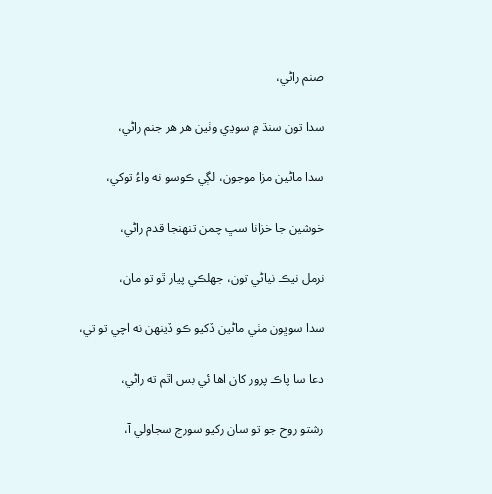صنم راڻي،

سدا تون سنڌ ۾ سوڍي وٺين ھر ھر جنم راڻي،

سدا ماڻين مزا موجون، لڳي ڪوسو نه واءُ توکي،

خوشين جا خزانا سڀ چمن تنھنجا قدم راڻي،

نرمل نيڪ نياڻي تون، جھلڪي پيار ٿو تو مان،

سدا سوڀون مٺي ماڻين ڏکيو ڪو ڏينھن نه اچي تو تي،

دعا سا پاڪ پرور کان اھا ئي بس اٿم ته راڻي،

رشتو روح جو تو سان رکيو سورج سجاولي آ،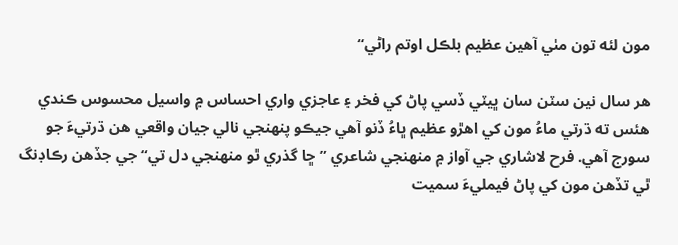مون لئه تون مٺي آھين عظيم بلڪل اوتم راڻي“

ھر سال نين سٽن سان ڀيٽي ڏسي پاڻ کي فخر ۽ عاجزي واري احساس ۾ واسيل محسوس ڪندي ھئس ته ڌرتي ماءُ مون کي اھڙو عظيم ڀاءُ ڏنو آھي جيڪو پنھنجي نالي جيان واقعي ھن ڌرتيءَ جو سورج آھي. فرح لاشاري جي آواز ۾ منھنجي شاعري ” ڇا گذري ٿو منھنجي دل تي“ جي جڏھن رڪاڊنگ ٿي تڏھن مون کي پاڻ فيمليءَ سميت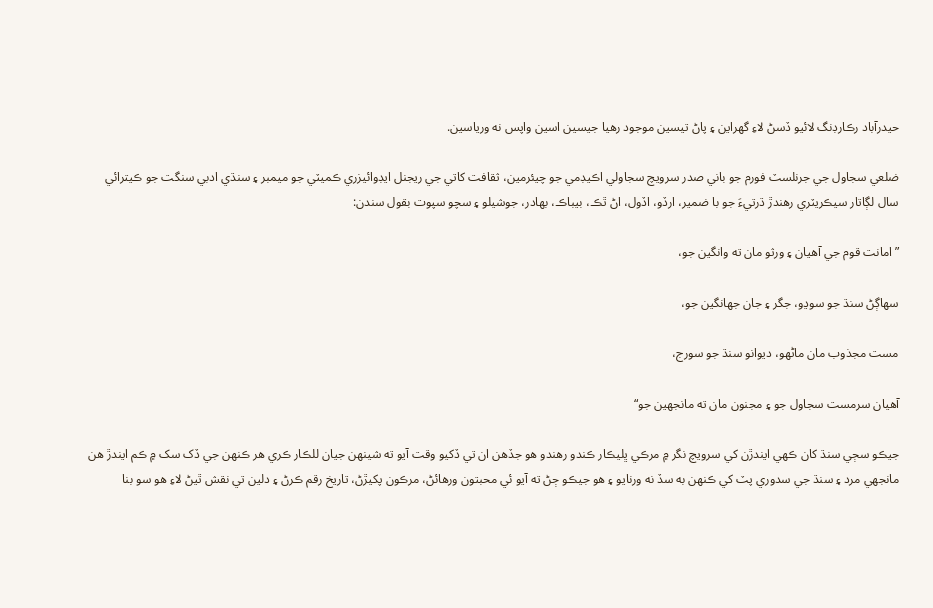حيدرآباد رڪارڊنگ لائيو ڏسڻ لاءِ گھراين ۽ پاڻ تيسين موجود رھيا جيسين اسين واپس نه ورياسين.

ضلعي سجاول جي جرنلسٽ فورم جو باني صدر سرويچ سجاولي اڪيڊمي جو چيئرمين، ثقافت کاتي جي ريجنل ايڊوائيزري ڪميٽي جو ميمبر ۽ سنڌي ادبي سنگت جو ڪيترائي سال لڳاتار سيڪريٽري رھندڙ ڌرتيءَ جو با ضمير، ارڏو، اڏول، اڻ ٿڪ، بيباڪ، بھادر، جوشيلو ۽ سچو سپوت بقول سندن:

”امانت قوم جي آھيان ۽ ورثو مان ته وانگين جو،

سھاڳڻ سنڌ جو سوڍو، جگر ۽ جان جھانگين جو،

مست مجذوب مان ماڻھو، ديوانو سنڌ جو سورج،

آھيان سرمست سجاول جو ۽ مجنون مان ته مانجھين جو“

جيڪو سڄي سنڌ کان ڪھي ايندڙن کي سرويچ نگر ۾ مرڪي ڀليڪار ڪندو رھندو ھو جڏھن ان تي ڏکيو وقت آيو ته شينھن جيان للڪار ڪري ھر ڪنھن جي ڏک سک ۾ ڪم ايندڙ ھن مانجھي مرد ۽ سنڌ جي سدوري پٽ کي ڪنھن به سڏ نه ورنايو ۽ ھو جيڪو ڄڻ ته آيو ئي محبتون ورھائڻ، مرڪون پکيڙڻ، تاريخ رقم ڪرڻ ۽ دلين تي نقش ٿيڻ لاءِ ھو سو بنا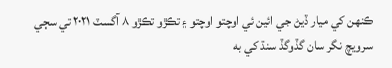ڪنھن کي ميار ڏيڻ جي ائين ئي اوچتو اوچتو ۽ تڪڙو تڪڙو ۸ آگسٽ ۲۰۲۱ تي سڄي سرويچ نگر سان گڏوگڏ سنڌ کي به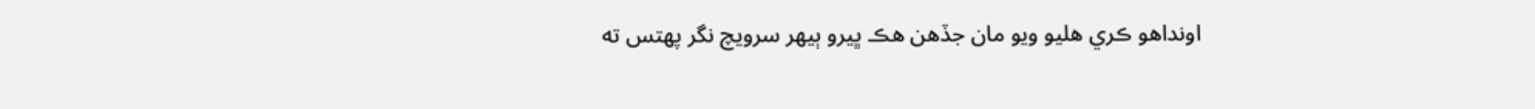اونداهو ڪري ھليو ويو مان جڏھن ھڪ ڀيرو ٻيھر سرويچ نگر پھتس ته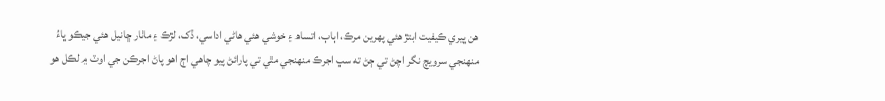ھن ڀيري ڪيفيت ابتڙ ھئي پھرين مرڪ، اٻاٻ، اتساھ ۽ خوشي ھئي ھاڻي اداسي، ڏک، لڙڪ ۽ ماٺار ڇانيل ھئي جيڪو ڀاءُ منھنجي سرويچ نگر اچڻ تي ڄڻ ته سڀ اجرڪ منھنجي مٿي تي پارائڻ پيو چاھي اڄ اھو پاڻ اجرڪن جي اوٽ ۾ لڪل ھو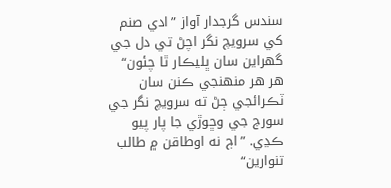سندس گرجدار آواز ”ادي صنم کي سرويچ نگر اچڻ تي دل جي گھراين سان ڀليڪار ٿا چئون“ ھر ھر منھنجي ڪنن سان ٽڪرائجي ڄڻ ته سرويچ نگر جي سورج جي وڇوڙي جا پار پيو ڪڍي. ”اڄ نه اوطاقن ۾ طالب تنوارين“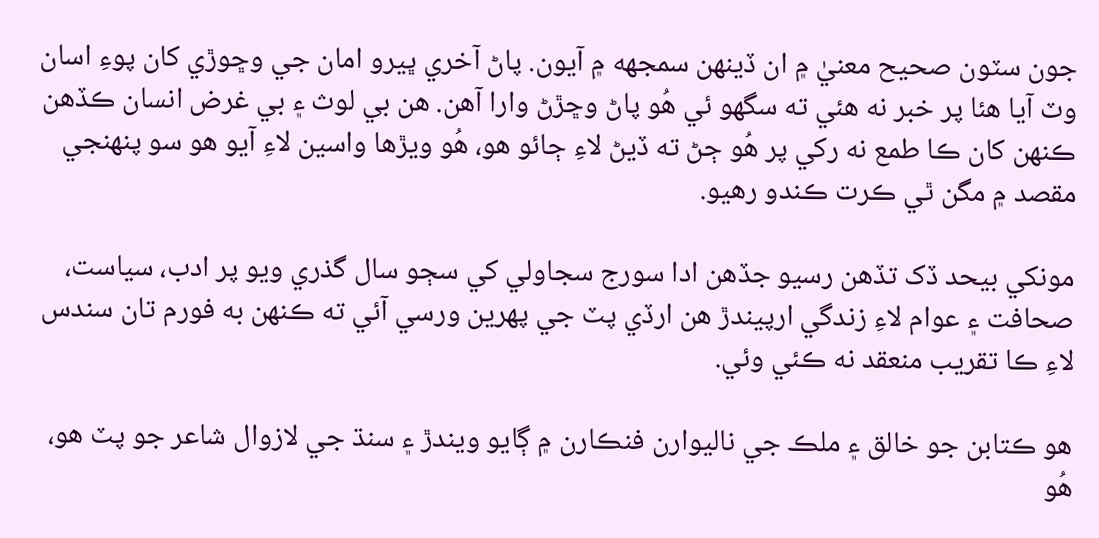جون سٽون صحيح معنيٰ ۾ ان ڏينھن سمجھه ۾ آيون. پاڻ آخري ڀيرو امان جي وڇوڙي کان پوءِ اسان وٽ آيا ھئا پر خبر نه ھئي ته سگھو ئي ھُو پاڻ وڇڙڻ وارا آھن. ھن بي لوث ۽ بي غرض انسان ڪڏھن ڪنھن کان ڪا طمع نه رکي پر ھُو ڄڻ ته ڏيڻ لاءِ ڄائو ھو، ھُو ويڙھا واسين لاءِ آيو ھو سو پنھنجي مقصد ۾ مگن ٿي ڪرت ڪندو رھيو.

مونکي بيحد ڏک تڏھن رسيو جڏھن ادا سورج سجاولي کي سڄو سال گذري ويو پر ادب، سياست، صحافت ۽ عوام لاءِ زندگي ارپيندڙ ھن ارڏي پٽ جي پھرين ورسي آئي ته ڪنھن به فورم تان سندس لاءِ ڪا تقريب منعقد نه ڪئي وئي.

ھو ڪتابن جو خالق ۽ ملڪ جي ناليوارن فنڪارن ۾ ڳايو ويندڙ ۽ سنڌ جي لازوال شاعر جو پٽ ھو، ھُو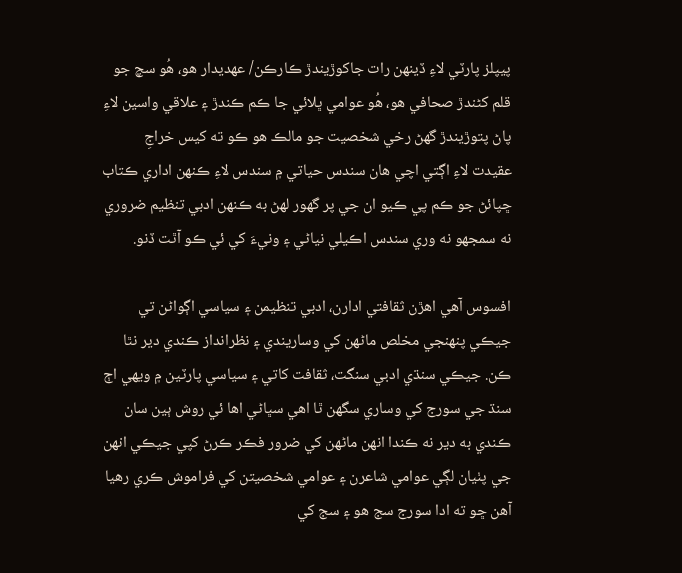پيپلز پارٽي لاءِ ڏينھن رات جاکوڙيندڙ ڪارڪن/ عھديدار ھو، ھُو سچ جو قلم کڻندڙ صحافي ھو، ھُو عوامي ڀلائي جا ڪم ڪندڙ ۽ علاقي واسين لاءِ پاڻ پتوڙيندڙ گھڻ رخي شخصيت جو مالڪ ھو ڪو ته کيس خراجِ عقيدت لاءِ اڳتي اچي ھان سندس حياتي ۾ سندس لاءِ ڪنھن اداري ڪتاب ڇپائڻ جو ڪم پي ڪيو ان جي پر گھور لھڻ به ڪنھن ادبي تنظيم ضروري نه سمجھو نه وري سندس اڪيلي نياڻي ۽ ونيءَ کي ئي ڪو آٿت ڏنو.

افسوس آھي اھڙن ثقافتي ادارن، ادبي تنظيمن ۽ سياسي اڳواڻن تي جيڪي پنھنجي مخلص ماڻھن کي وساريندي ۽ نظرانداز ڪندي دير نٿا ڪن. جيڪي سنڌي ادبي سنگت، ثقافت کاتي ۽ سياسي پارٽين ۾ ويھي اڄ سنڌ جي سورج کي وساري سگھن ٿا اھي سڀاڻي اھا ئي روش ٻين سان ڪندي به دير نه ڪندا انھن ماڻھن کي ضرور فڪر ڪرڻ کپي جيڪي انھن جي پٺيان لڳي عوامي شاعرن ۽ عوامي شخصيتن کي فراموش ڪري رھيا آھن ڇو ته ادا سورج سج ھو ۽ سج کي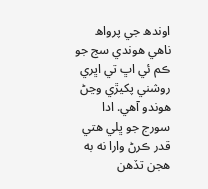اوندھ جي پرواھ ناھي ھوندي سج جو ڪم ئي اڀ تي اڀري روشني پکيڙي وڃڻ ھوندو آھي. ادا سورج جو ڀلي ھتي قدر ڪرڻ وارا نه به ھجن تڏھن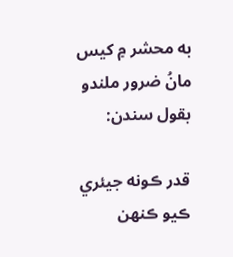به محشر ۾ کيس مانُ ضرور ملندو بقول سندن:

قدر ڪونه جيئري ڪيو ڪنھن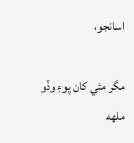اسانجو،

مگر مئي کان پوءِ وڏو ملھه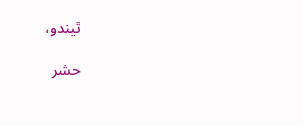ٿيندو،

حشر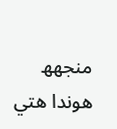منجهھ ھوندا ھتي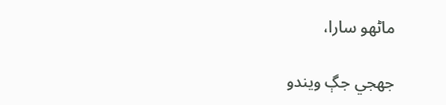ماڻھو سارا،

جھجي جڳ ويندو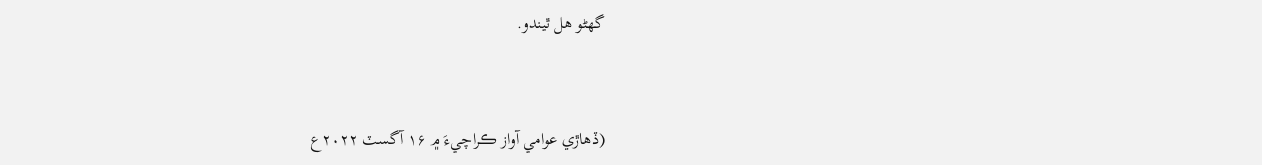گھڻو ھل ٿيندو.



(ڏھاڙي عوامي آواز ڪراچيءَ ۾ ۱۶ آگسٽ ۲۰۲۲ع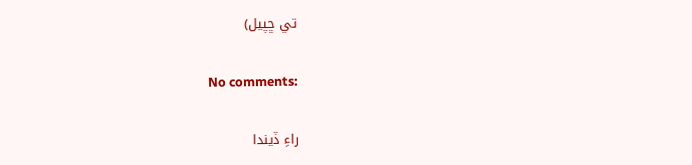تي ڇپيل)

No comments:

راءِ ڏيندا